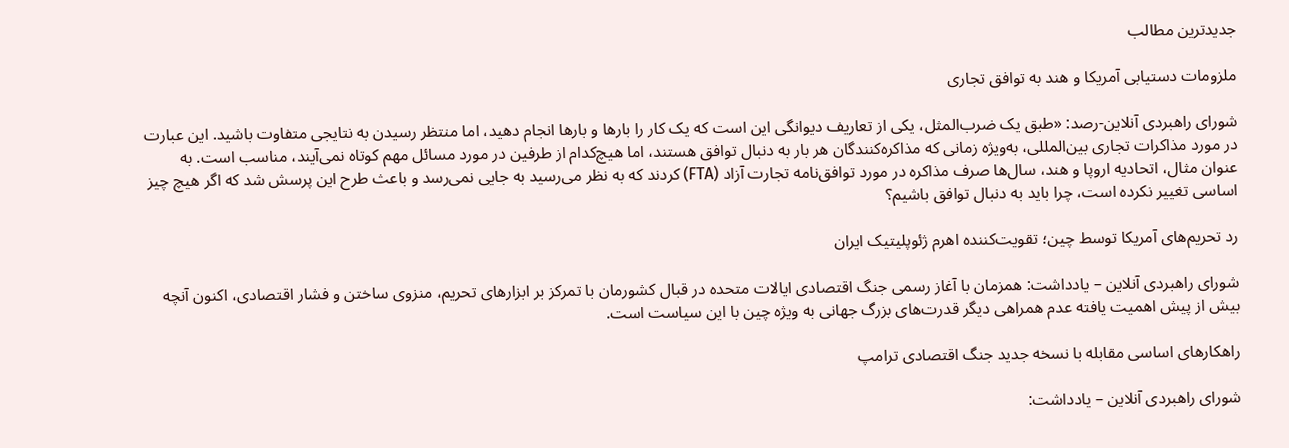جدیدترین مطالب

ملزومات دستیابی آمریکا و هند به توافق تجاری

شورای راهبردی آنلاین-رصد: «طبق یک ضرب‌المثل، یکی از تعاریف دیوانگی این است که یک کار را بارها و بارها انجام دهید، اما منتظر رسیدن به نتایجی متفاوت باشید. این عبارت در مورد مذاکرات تجاری بین‌المللی، به‌ویژه زمانی که مذاکره‌کنندگان هر بار به دنبال توافق هستند، اما هیچ‌کدام از طرفین در مورد مسائل مهم کوتاه نمی‌آیند، مناسب است. به عنوان مثال، اتحادیه اروپا و هند، سال‌ها صرف مذاکره در مورد توافق‌نامه تجارت آزاد (FTA) کردند که به نظر می‌رسید به جایی نمی‌رسد و باعث طرح این پرسش شد که اگر هیچ چیز اساسی تغییر نکرده است، چرا باید به دنبال توافق باشیم؟

رد تحریم‌های آمریکا توسط چین؛ تقویت‌کننده اهرم ژئوپلیتیک ایران

شورای راهبردی آنلاین – یادداشت: همزمان با آغاز رسمی جنگ اقتصادی ایالات متحده در قبال کشورمان با تمرکز بر ابزارهای تحریم، منزوی ساختن و فشار اقتصادی، اکنون آنچه بیش از پیش اهمیت یافته عدم همراهی دیگر قدرت‌های بزرگ جهانی به ویژه چین با این سیاست است.

راهکارهای اساسی مقابله با نسخه جدید جنگ اقتصادی ترامپ

شورای راهبردی آنلاین – یادداشت: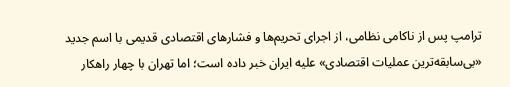ترامپ پس از ناکامی نظامی، از اجرای تحریم‌ها و فشارهای اقتصادی قدیمی با اسم جدید «بی‌سابقه‌ترین عملیات اقتصادی» علیه ایران خبر داده است؛ اما تهران با چهار راهکار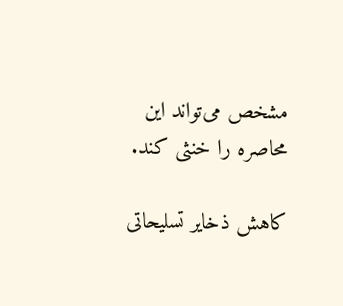مشخص می‌تواند این محاصره را خنثی کند.

کاهش ذخایر تسلیحاتی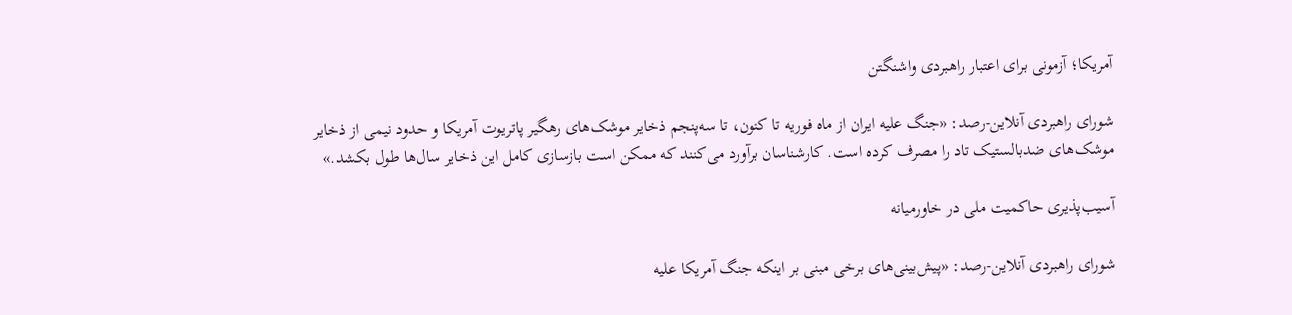آمریکا؛ آزمونی برای اعتبار راهبردی واشنگتن

شورای راهبردی آنلاین-رصد: «جنگ علیه ایران از ماه فوریه تا کنون، تا سه‌پنجم ذخایر موشک‌های رهگیر پاتریوت آمریکا و حدود نیمی از ذخایر موشک‌های ضدبالستیک تاد را مصرف کرده است. کارشناسان برآورد می‌کنند که ممکن است بازسازی کامل این ذخایر سال‌ها طول بکشد.»

آسیب‌پذیری حاکمیت ملی در خاورمیانه

شورای راهبردی آنلاین-رصد: «پیش‌بینی‌های برخی مبنی بر اینکه جنگ آمریکا علیه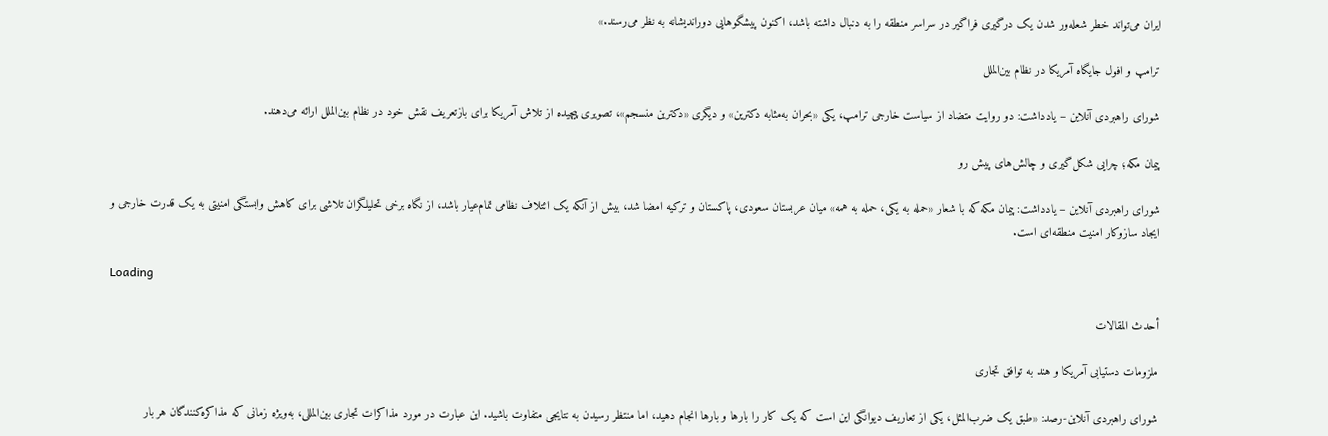ایران می‌تواند خطر شعله‌ور شدن یک درگیری فراگیر در سراسر منطقه را به دنبال داشته باشد، اکنون پیشگوهایی دوراندیشانه به نظر می‌رسند.»

ترامپ و افول جایگاه آمریکا در نظام بین‌الملل

شورای راهبردی آنلاین – یادداشت: دو روایت متضاد از سیاست خارجی ترامپ، یکی «بحران به‌مثابه دکترین» و دیگری «دکترین منسجم»، تصویری پیچیده از تلاش آمریکا برای بازتعریف نقش خود در نظام بین‌الملل ارائه می‌دهند.

پیمان مکه؛ چرایی شکل‌گیری و چالش‌های پیش رو

شورای راهبردی آنلاین – یادداشت: پیمان مکه که با شعار «حمله به یکی، حمله به همه» میان عربستان سعودی، پاکستان و ترکیه امضا شد، بیش از آنکه یک ائتلاف نظامی تمام‌عیار باشد، از نگاه برخی تحلیلگران تلاشی برای کاهش وابستگی امنیتی به یک قدرت خارجی و ایجاد سازوکار امنیت منطقه‌ای است.

Loading

أحدث المقالات

ملزومات دستیابی آمریکا و هند به توافق تجاری

شورای راهبردی آنلاین-رصد: «طبق یک ضرب‌المثل، یکی از تعاریف دیوانگی این است که یک کار را بارها و بارها انجام دهید، اما منتظر رسیدن به نتایجی متفاوت باشید. این عبارت در مورد مذاکرات تجاری بین‌المللی، به‌ویژه زمانی که مذاکره‌کنندگان هر بار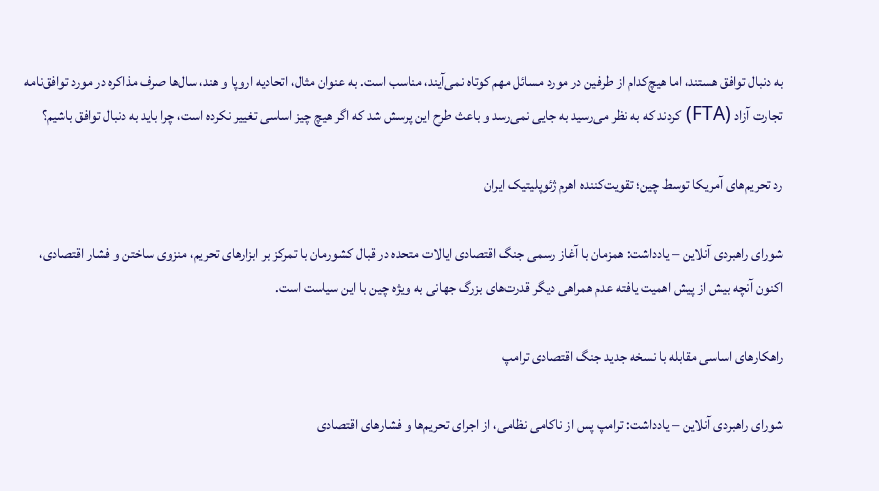به دنبال توافق هستند، اما هیچ‌کدام از طرفین در مورد مسائل مهم کوتاه نمی‌آیند، مناسب است. به عنوان مثال، اتحادیه اروپا و هند، سال‌ها صرف مذاکره در مورد توافق‌نامه تجارت آزاد (FTA) کردند که به نظر می‌رسید به جایی نمی‌رسد و باعث طرح این پرسش شد که اگر هیچ چیز اساسی تغییر نکرده است، چرا باید به دنبال توافق باشیم؟

رد تحریم‌های آمریکا توسط چین؛ تقویت‌کننده اهرم ژئوپلیتیک ایران

شورای راهبردی آنلاین – یادداشت: همزمان با آغاز رسمی جنگ اقتصادی ایالات متحده در قبال کشورمان با تمرکز بر ابزارهای تحریم، منزوی ساختن و فشار اقتصادی، اکنون آنچه بیش از پیش اهمیت یافته عدم همراهی دیگر قدرت‌های بزرگ جهانی به ویژه چین با این سیاست است.

راهکارهای اساسی مقابله با نسخه جدید جنگ اقتصادی ترامپ

شورای راهبردی آنلاین – یادداشت: ترامپ پس از ناکامی نظامی، از اجرای تحریم‌ها و فشارهای اقتصادی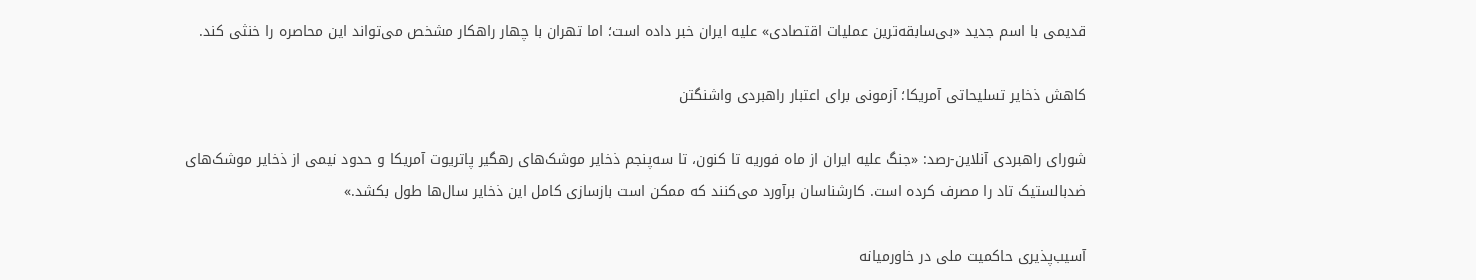قدیمی با اسم جدید «بی‌سابقه‌ترین عملیات اقتصادی» علیه ایران خبر داده است؛ اما تهران با چهار راهکار مشخص می‌تواند این محاصره را خنثی کند.

کاهش ذخایر تسلیحاتی آمریکا؛ آزمونی برای اعتبار راهبردی واشنگتن

شورای راهبردی آنلاین-رصد: «جنگ علیه ایران از ماه فوریه تا کنون، تا سه‌پنجم ذخایر موشک‌های رهگیر پاتریوت آمریکا و حدود نیمی از ذخایر موشک‌های ضدبالستیک تاد را مصرف کرده است. کارشناسان برآورد می‌کنند که ممکن است بازسازی کامل این ذخایر سال‌ها طول بکشد.»

آسیب‌پذیری حاکمیت ملی در خاورمیانه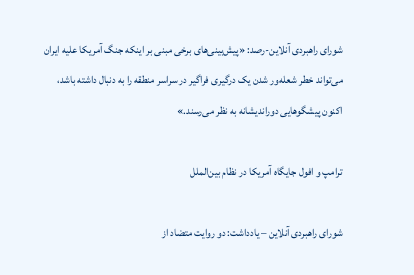شورای راهبردی آنلاین-رصد: «پیش‌بینی‌های برخی مبنی بر اینکه جنگ آمریکا علیه ایران می‌تواند خطر شعله‌ور شدن یک درگیری فراگیر در سراسر منطقه را به دنبال داشته باشد، اکنون پیشگوهایی دوراندیشانه به نظر می‌رسند.»

ترامپ و افول جایگاه آمریکا در نظام بین‌الملل

شورای راهبردی آنلاین – یادداشت: دو روایت متضاد از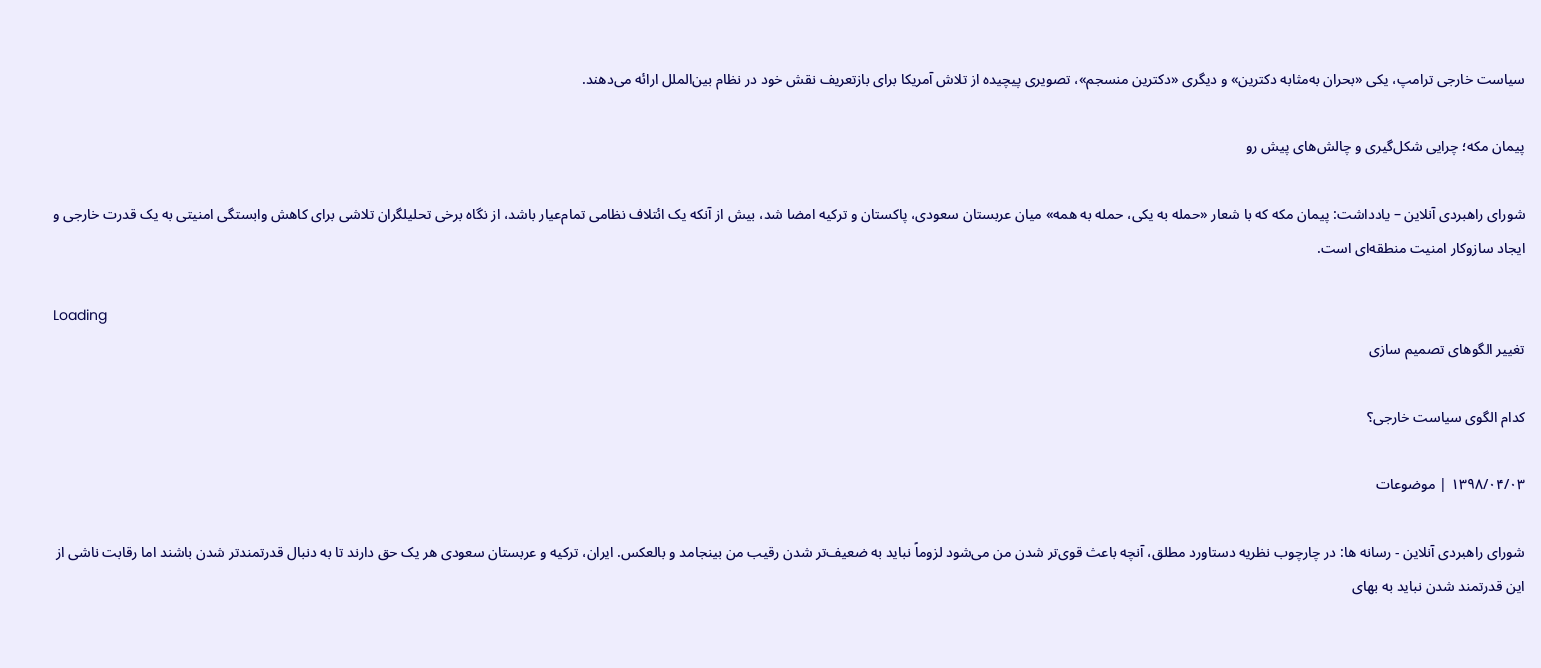سیاست خارجی ترامپ، یکی «بحران به‌مثابه دکترین» و دیگری «دکترین منسجم»، تصویری پیچیده از تلاش آمریکا برای بازتعریف نقش خود در نظام بین‌الملل ارائه می‌دهند.

پیمان مکه؛ چرایی شکل‌گیری و چالش‌های پیش رو

شورای راهبردی آنلاین – یادداشت: پیمان مکه که با شعار «حمله به یکی، حمله به همه» میان عربستان سعودی، پاکستان و ترکیه امضا شد، بیش از آنکه یک ائتلاف نظامی تمام‌عیار باشد، از نگاه برخی تحلیلگران تلاشی برای کاهش وابستگی امنیتی به یک قدرت خارجی و ایجاد سازوکار امنیت منطقه‌ای است.

Loading
تغییر الگوهای تصمیم سازی

کدام الگوی سیاست خارجی؟

۱۳۹۸/۰۴/۰۳ | موضوعات

شورای راهبردی آنلاین - رسانه ها: در چارچوب نظریه دستاورد مطلق، آنچه باعث قوی‌تر شدن من می‌شود لزوماً نباید به ضعیف‌تر شدن رقیب من بینجامد و بالعکس. ایران، ترکیه و عربستان سعودی هر یک حق دارند تا به دنبال قدرتمندتر شدن باشند اما رقابت ناشی از این قدرتمند شدن نباید به بهای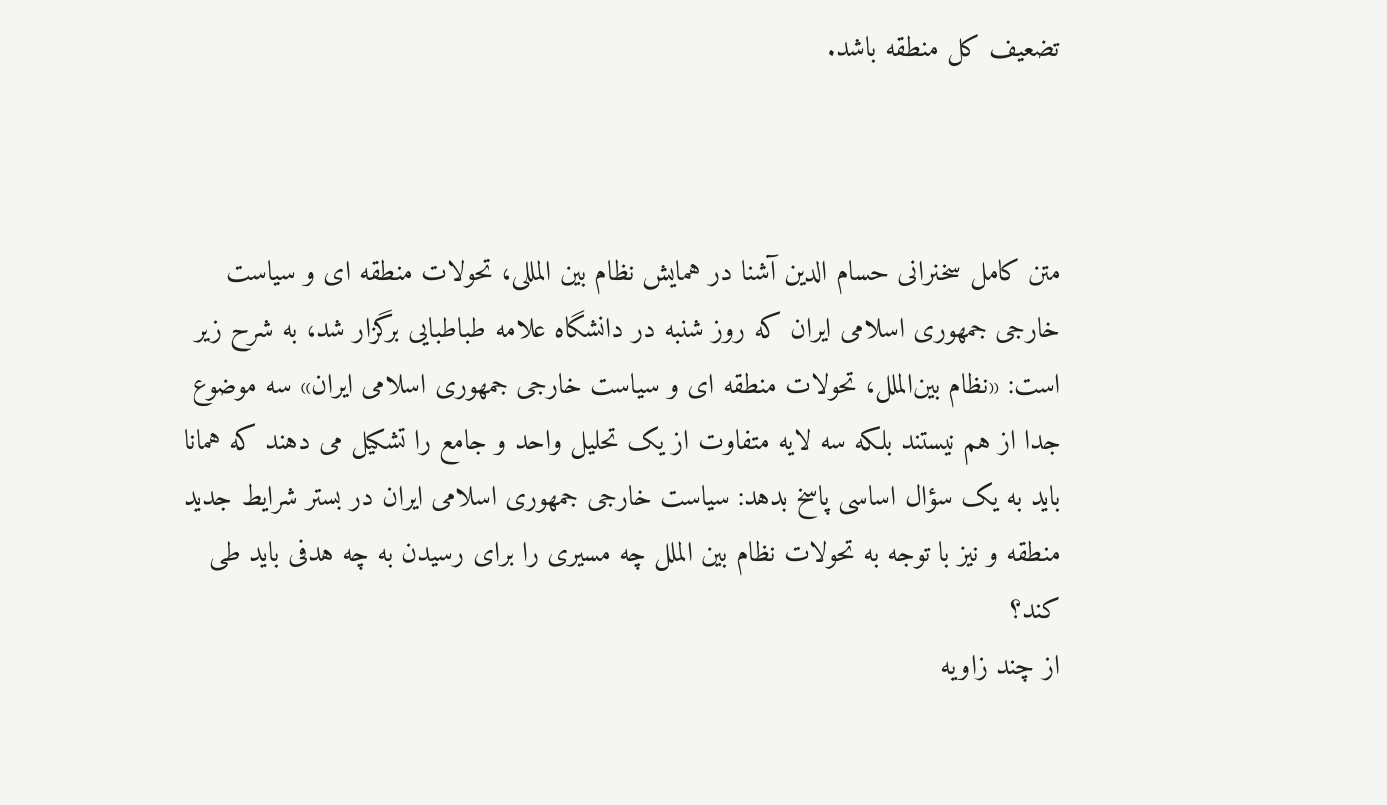تضعیف کل منطقه باشد.



متن کامل سخنرانی حسام الدین آشنا در همایش نظام بین المللی، تحولات منطقه ای و سیاست خارجی جمهوری اسلامی ایران که روز شنبه در دانشگاه علامه طباطبایی برگزار شد، به شرح زیر است: «نظام بین‌الملل، تحولات منطقه ای و سیاست خارجی جمهوری اسلامی ایران» سه موضوع جدا از هم نیستند بلکه سه لایه متفاوت از یک تحلیل واحد و جامع را تشکیل می دهند که همانا باید به یک سؤال اساسی پاسخ بدهد: سیاست خارجی جمهوری اسلامی ایران در بستر شرایط جدید منطقه و نیز با توجه به تحولات نظام بین الملل چه مسیری را برای رسیدن به چه هدفی باید طی کند؟
از چند زاویه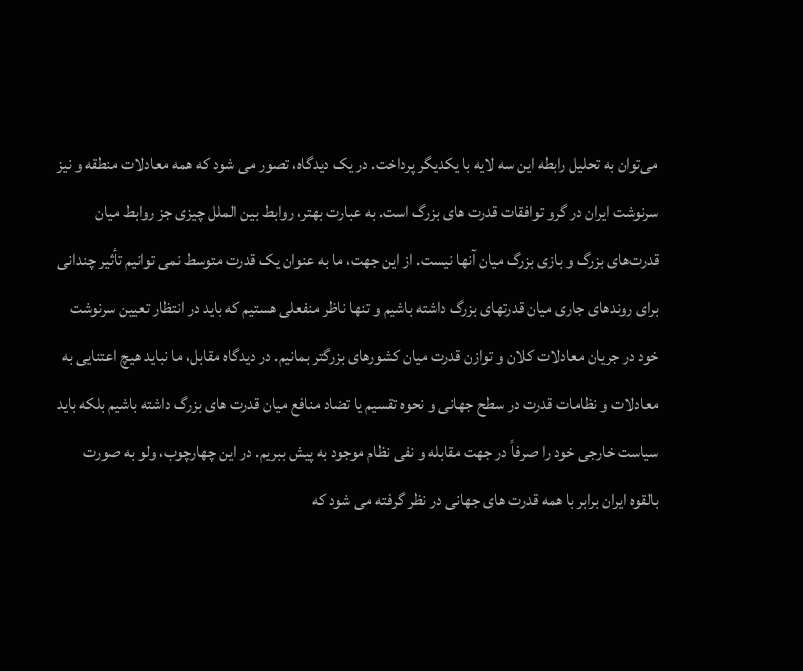می‌توان به تحلیل رابطه این سه لایه با یکدیگر پرداخت. در یک دیدگاه، تصور می شود که همه معادلات منطقه و نیز سرنوشت ایران در گرو توافقات قدرت های بزرگ است. به عبارت بهتر، روابط بین الملل چیزی جز روابط میان قدرت‌های بزرگ و بازی بزرگ میان آنها نیست. از این جهت، ما به عنوان یک قدرت متوسط نمی توانیم تأثیر چندانی برای روندهای جاری میان قدرتهای بزرگ داشته باشیم و تنها ناظر منفعلی هستیم که باید در انتظار تعیین سرنوشت خود در جریان معادلات کلان و توازن قدرت میان کشورهای بزرگتر بمانیم. در دیدگاه مقابل، ما نباید هیچ اعتنایی به معادلات و نظامات قدرت در سطح جهانی و نحوه تقسیم یا تضاد منافع میان قدرت های بزرگ داشته باشیم بلکه باید سیاست خارجی خود را صرفاً در جهت مقابله و نفی نظام موجود به پیش ببریم. در این چهارچوب، ولو به صورت بالقوه ایران برابر با همه قدرت های جهانی در نظر گرفته می شود که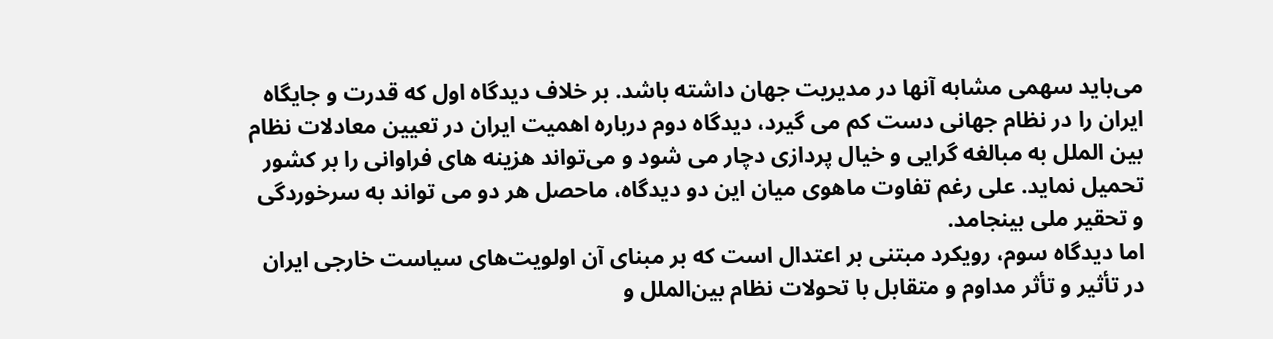می‌باید سهمی مشابه آنها در مدیریت جهان داشته باشد. بر خلاف دیدگاه اول که قدرت و جایگاه ایران را در نظام جهانی دست کم می گیرد، دیدگاه دوم درباره اهمیت ایران در تعیین معادلات نظام بین الملل به مبالغه گرایی و خیال پردازی دچار می شود و می‌تواند هزینه های فراوانی را بر کشور تحمیل نماید. علی رغم تفاوت ماهوی میان این دو دیدگاه، ماحصل هر دو می تواند به سرخوردگی و تحقیر ملی بینجامد.
اما دیدگاه سوم، رویکرد مبتنی بر اعتدال است که بر مبنای آن اولویت‌های سیاست خارجی ایران در تأثیر و تأثر مداوم و متقابل با تحولات نظام بین‌الملل و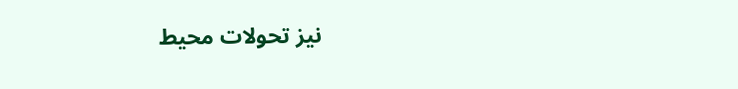نیز تحولات محیط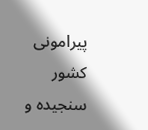پیرامونی کشور سنجیده و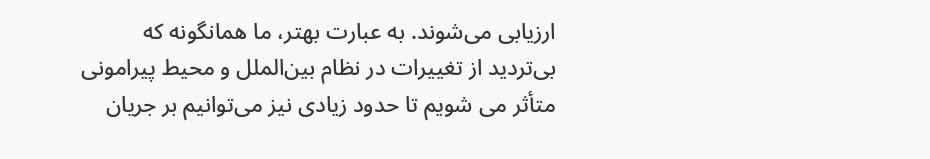ارزیابی می‌شوند. به عبارت بهتر، ما همانگونه که بی‌تردید از تغییرات در نظام بین‌الملل و محیط پیرامونی متأثر می شویم تا حدود زیادی نیز می‌توانیم بر جریان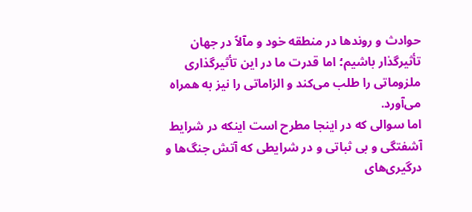حوادث و روندها در منطقه خود و مآلاً در جهان تأثیرگذار باشیم؛ اما قدرت ما در این تأثیرگذاری ملزوماتی را طلب می‌کند و الزاماتی را نیز به همراه می‌آورد.
اما سوالی که در اینجا مطرح است اینکه در شرایط آشفتگی و بی ثباتی و در شرایطی که آتش جنگ‌ها و درگیری‌های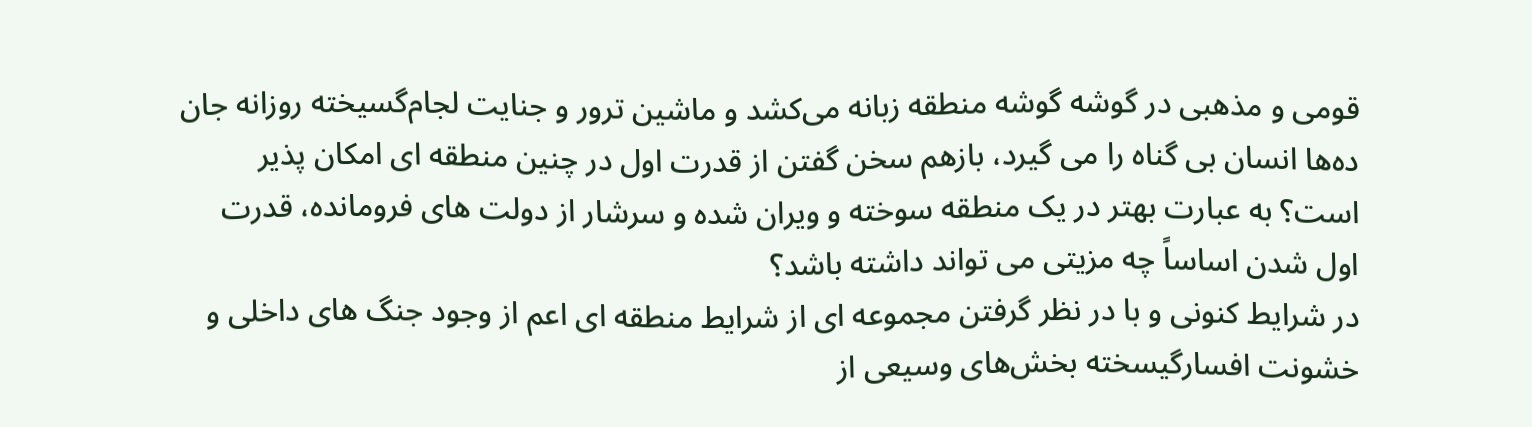قومی و مذهبی در گوشه گوشه منطقه زبانه می‌کشد و ماشین ترور و جنایت لجام‌گسیخته روزانه جان ده‌ها انسان بی گناه را می گیرد، بازهم سخن گفتن از قدرت اول در چنین منطقه ای امکان پذیر است؟ به عبارت بهتر در یک منطقه سوخته و ویران شده و سرشار از دولت های فرومانده، قدرت اول شدن اساساً چه مزیتی می تواند داشته باشد؟
در شرایط کنونی و با در نظر گرفتن مجموعه ای از شرایط منطقه ای اعم از وجود جنگ های داخلی و خشونت افسارگیسخته بخش‌های وسیعی از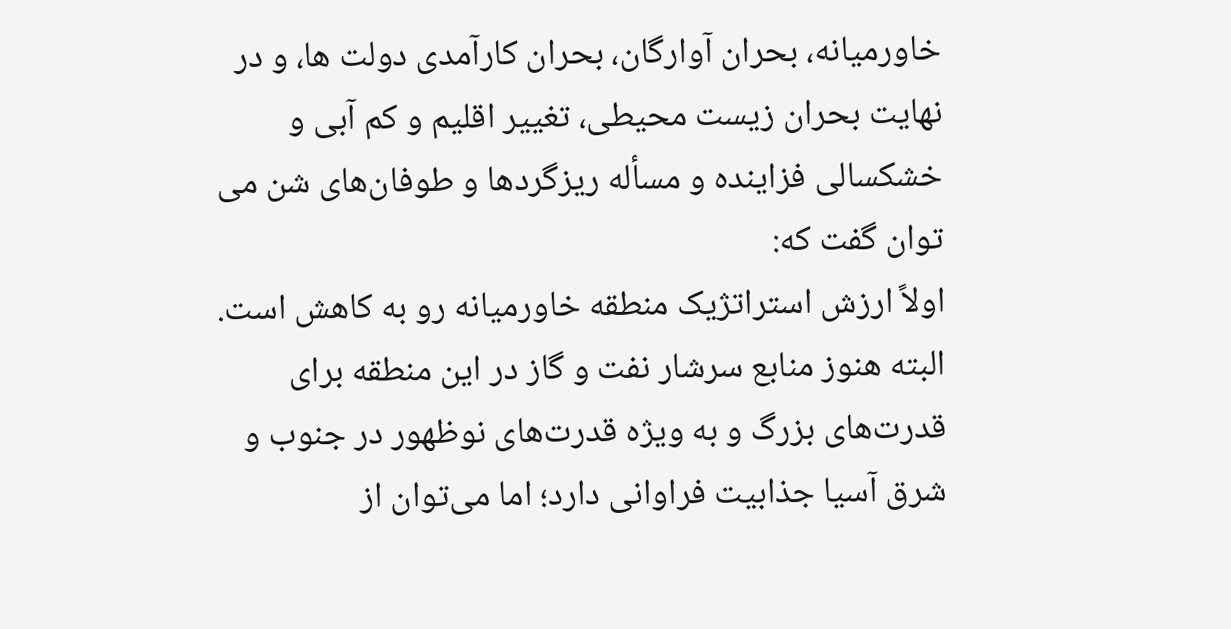خاورمیانه، بحران آوارگان، بحران کارآمدی دولت ها، و در نهایت بحران زیست محیطی، تغییر اقلیم و کم آبی و خشکسالی فزاینده و مسأله ریزگردها و طوفان‌های شن می توان گفت که:
اولاً ارزش استراتژیک منطقه خاورمیانه رو به کاهش است. البته هنوز منابع سرشار نفت و گاز در این منطقه برای قدرت‌های بزرگ و به ویژه قدرت‌های نوظهور در جنوب و شرق آسیا جذابیت فراوانی دارد؛ اما می‌توان از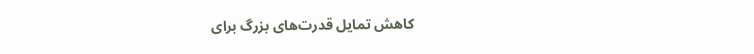کاهش تمایل قدرت‌های بزرگ برای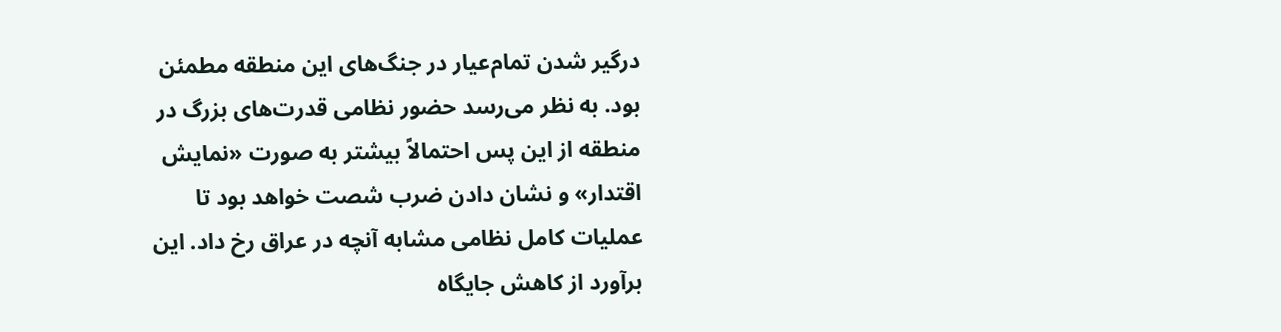درگیر شدن تمام‌عیار در جنگ‌های این منطقه مطمئن بود. به نظر می‌رسد حضور نظامی قدرت‌های بزرگ در منطقه از این پس احتمالاً بیشتر به صورت «نمایش اقتدار» و نشان دادن ضرب شصت خواهد بود تا عملیات کامل نظامی مشابه آنچه در عراق رخ داد. این برآورد از کاهش جایگاه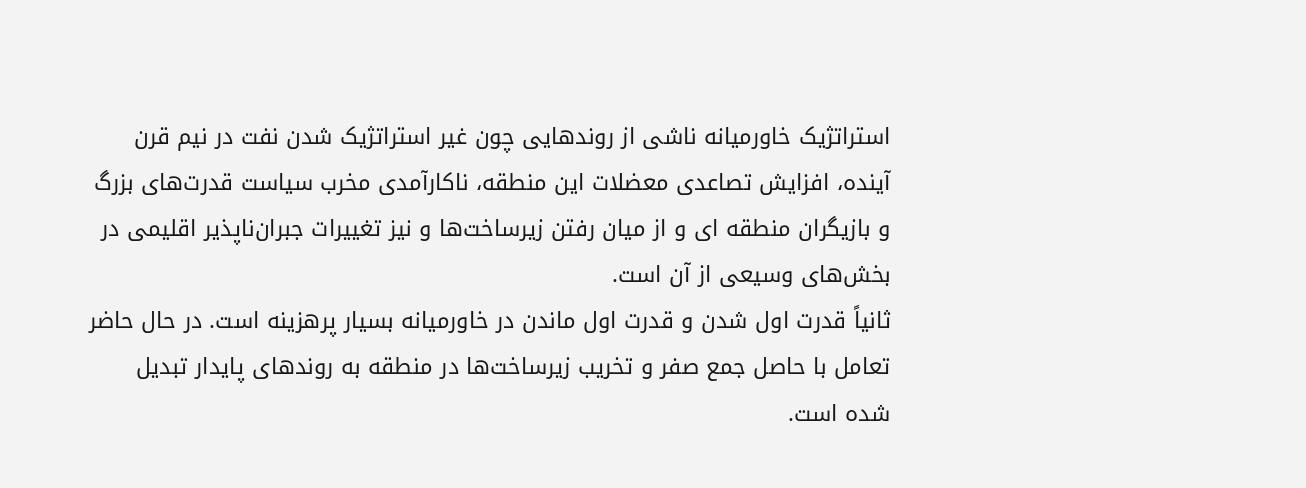استراتژیک خاورمیانه ناشی از روندهایی چون غیر استراتژیک شدن نفت در نیم قرن آینده، افزایش تصاعدی معضلات این منطقه، ناکارآمدی مخرب سیاست قدرت‌های بزرگ و بازیگران منطقه ای و از میان رفتن زیرساخت‌ها و نیز تغییرات جبران‌ناپذیر اقلیمی در بخش‌های وسیعی از آن است.
ثانیاً قدرت اول شدن و قدرت اول ماندن در خاورمیانه بسیار پرهزینه است. در حال حاضر تعامل با حاصل جمع صفر و تخریب زیرساخت‌ها در منطقه به روندهای پایدار تبدیل شده است.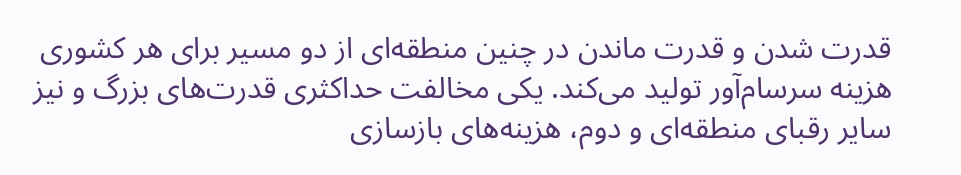قدرت شدن و قدرت ماندن در چنین منطقه‌ای از دو مسیر برای هر کشوری هزینه سرسام‌آور تولید می‌کند. یکی مخالفت حداکثری قدرت‌های بزرگ و نیز سایر رقبای منطقه‌ای و دوم، هزینه‌های بازسازی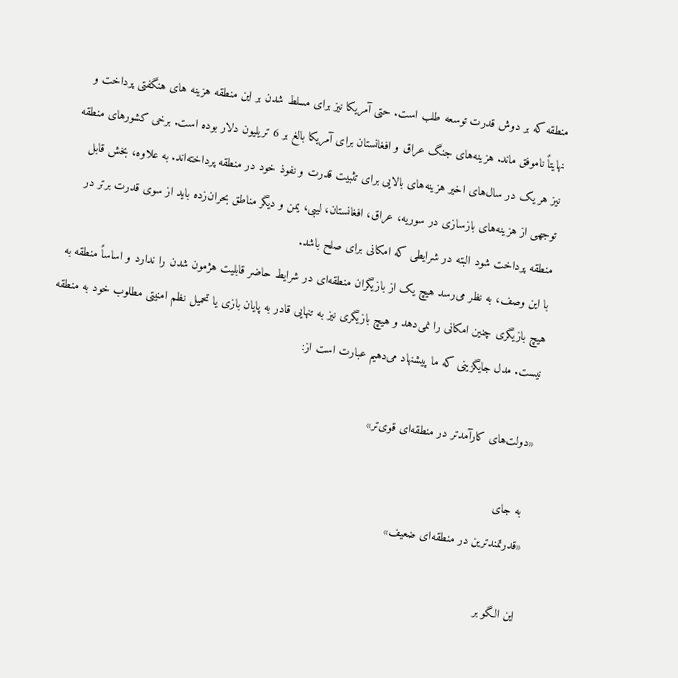منطقه که بر دوش قدرت توسعه طلب است. حتی آمریکا نیز برای مسلط شدن بر این منطقه هزینه های هنگفتی پرداخت و نهایتاً ناموفق ماند. هزینه‌های جنگ عراق و افغانستان برای آمریکا بالغ بر 6 تریلیون دلار بوده است. برخی کشورهای منطقه نیز هر یک در سال‌های اخیر هزینه‌های بالایی برای تثبیت قدرت و نفوذ خود در منطقه پرداخته‌اند. به علاوه، بخش قابل توجهی از هزینه‌های بازسازی در سوریه، عراق، افغانستان، لیبی، یمن و دیگر مناطق بحران‌زده باید از سوی قدرت برتر در منطقه پرداخت شود البته در شرایطی که امکانی برای صلح باشد.
با این وصف، به نظر می‌رسد هیچ یک از بازیگران منطقه‌ای در شرایط حاضر قابلیت هژمون شدن را ندارد و اساساً منطقه به هیچ بازیگری چنین امکانی را نمی‌دهد و هیچ بازیگری نیز به تنهایی قادر به پایان بازی یا تحمیل نظم امنیتی مطلوب خود به منطقه نیست. مدل جایگزینی که ما پیشنهاد می‌دهیم عبارت است از:

«دولت‌های کارآمدتر در منطقه‌ای قوی‌تر»

 به جای
«قدرتمندترین در منطقه‌ای ضعیف»

این الگو بر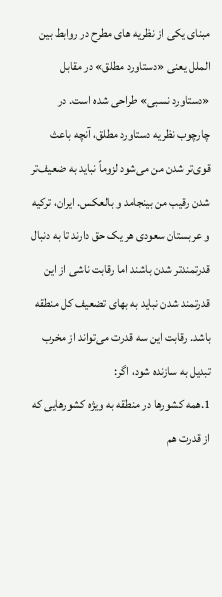مبنای یکی از نظریه های مطرح در روابط بین الملل یعنی «دستاورد مطلق» در مقابل «دستاورد نسبی» طراحی شده است. در چارچوب نظریه دستاورد مطلق، آنچه باعث قوی‌تر شدن من می‌شود لزوماً نباید به ضعیف‌تر شدن رقیب من بینجامد و بالعکس. ایران، ترکیه و عربستان سعودی هر یک حق دارند تا به دنبال قدرتمندتر شدن باشند اما رقابت ناشی از این قدرتمند شدن نباید به بهای تضعیف کل منطقه باشد. رقابت این سه قدرت می‌تواند از مخرب تبدیل به سازنده شود، اگر:
1.همه کشورها در منطقه به ویژه کشورهایی که از قدرت هم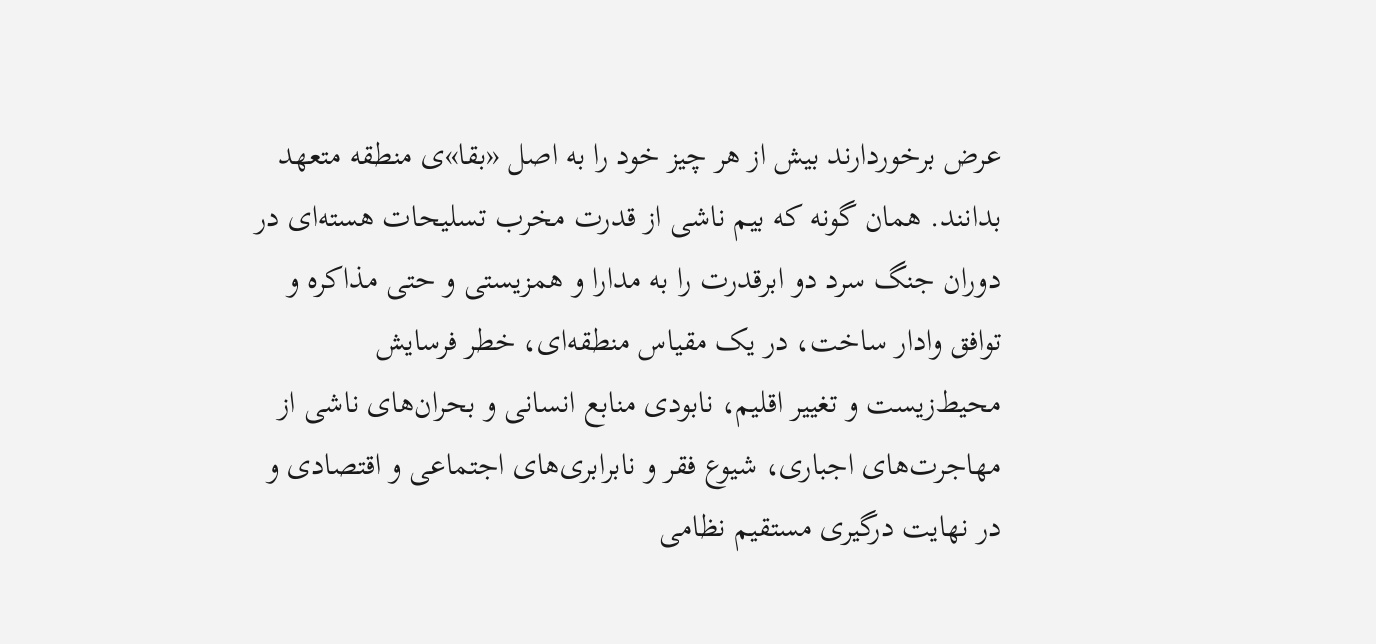عرض برخوردارند بیش از هر چیز خود را به اصل «بقا»ی منطقه متعهد بدانند. همان گونه که بیم ناشی از قدرت مخرب تسلیحات هسته‌ای در دوران جنگ سرد دو ابرقدرت را به مدارا و همزیستی و حتی مذاکره و توافق وادار ساخت، در یک مقیاس منطقه‌ای، خطر فرسایش محیط‌زیست و تغییر اقلیم، نابودی منابع انسانی و بحران‌های ناشی از مهاجرت‌های اجباری، شیوع فقر و نابرابری‌های اجتماعی و اقتصادی و در نهایت درگیری مستقیم نظامی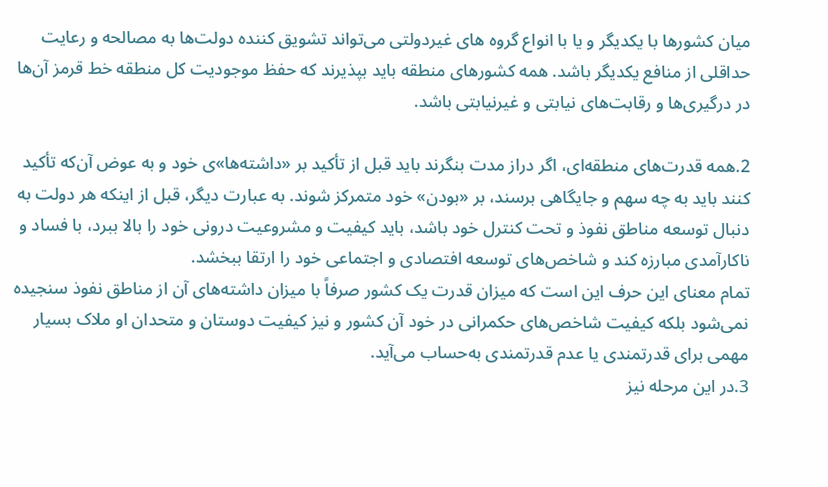میان کشورها با یکدیگر و یا با انواع گروه های غیردولتی می‌تواند تشویق کننده دولت‌ها به مصالحه و رعایت حداقلی از منافع یکدیگر باشد. همه کشورهای منطقه باید بپذیرند که حفظ موجودیت کل منطقه خط قرمز آن‌ها در درگیری‌ها و رقابت‌های نیابتی و غیرنیابتی باشد.

2.همه قدرت‌های منطقه‌ای، اگر دراز مدت بنگرند باید قبل از تأکید بر «داشته‌ها»ی خود و به عوض آن‌که تأکید کنند باید به چه سهم و جایگاهی برسند، بر «بودن» خود متمرکز شوند. به عبارت دیگر، قبل از اینکه هر دولت به دنبال توسعه مناطق نفوذ و تحت کنترل خود باشد، باید کیفیت و مشروعیت درونی خود را بالا ببرد، با فساد و ناکارآمدی مبارزه کند و شاخص‌های توسعه افتصادی و اجتماعی خود را ارتقا ببخشد.
تمام معنای این حرف این است که میزان قدرت یک کشور صرفاً با میزان داشته‌های آن از مناطق نفوذ سنجیده نمی‌شود بلکه کیفیت شاخص‌های حکمرانی در خود آن کشور و نیز کیفیت دوستان و متحدان او ملاک بسیار مهمی برای قدرتمندی یا عدم قدرتمندی به‌حساب می‌آید.
3.در این مرحله نیز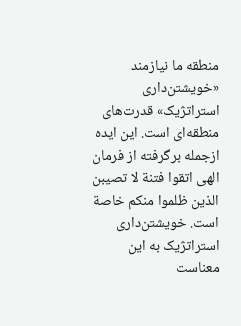منطقه ما نیازمند «خویشتن‌داری استراتژیک» قدرت‌های منطقه‌ای است. این ایده ازجمله برگرفته از فرمان الهی اتقوا فتنة لا تصیبن الذین ظلموا منکم خاصة است. خویشتن‌داری استراتژیک به این معناست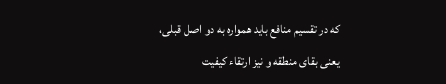که در تقسیم منافع ‌باید همواره به دو اصل قبلی، یعنی بقای منطقه و نیز ارتقاء کیفیت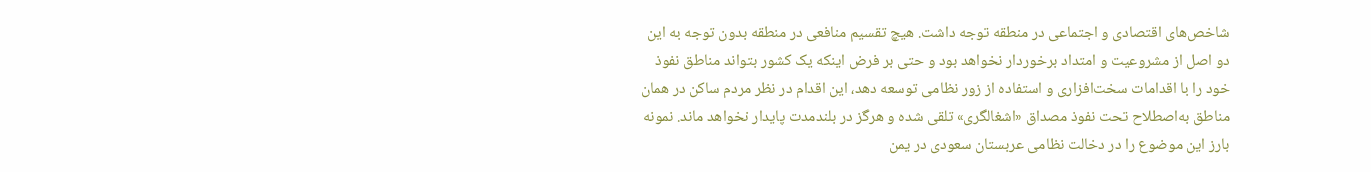شاخص‌های اقتصادی و اجتماعی در منطقه توجه داشت. هیچ تقسیم منافعی در منطقه بدون توجه به این دو اصل از مشروعیت و امتداد برخوردار نخواهد بود و حتی بر فرض اینکه یک کشور بتواند مناطق نفوذ خود را با اقدامات سخت‌افزاری و استفاده از زور نظامی توسعه دهد، این اقدام در نظر مردم ساکن در همان مناطق به‌اصطلاح تحت نفوذ مصداق «اشغالگری» تلقی شده و هرگز در بلندمدت پایدار نخواهد ماند. نمونه بارز این موضوع را در دخالت نظامی عربستان سعودی در یمن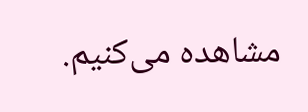مشاهده می‌کنیم.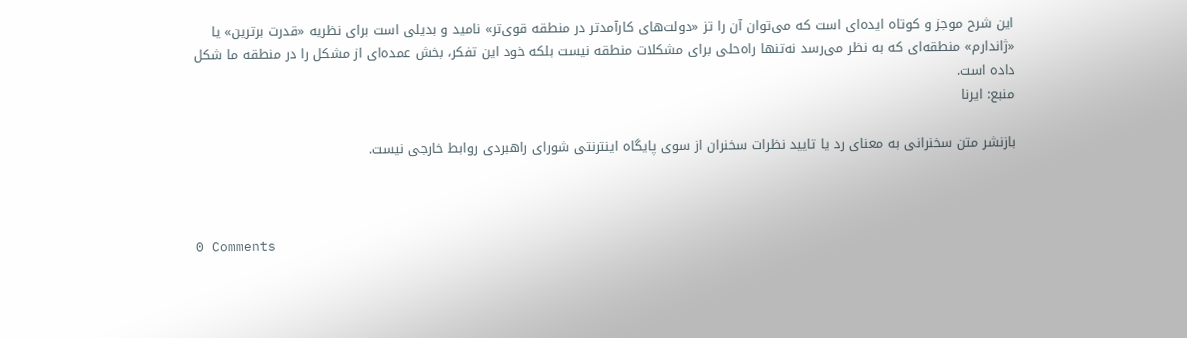این شرح موجز و کوتاه ایده‌ای است که می‌توان آن را تز «دولت‌های کارآمدتر در منطقه قوی‌تر» نامید و بدیلی است برای نظریه «قدرت برترین» یا «ژاندارم» منطقه‌ای که به نظر می‌رسد نه‌تنها راه‌حلی برای مشکلات منطقه نیست بلکه خود این تفکر، بخش عمده‌ای از مشکل را در منطقه ما شکل داده است.
منبع: ایرنا

بازنشر متن سخنرانی به معنای رد یا تایید نظرات سخنران از سوی پایگاه اینترنتی شورای راهبردی روابط خارجی نیست.



0 Comments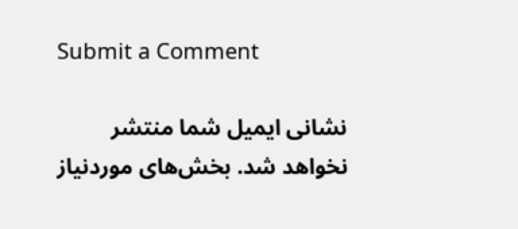Submit a Comment

نشانی ایمیل شما منتشر نخواهد شد. بخش‌های موردنیاز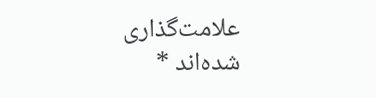علامت‌گذاری شده‌اند *